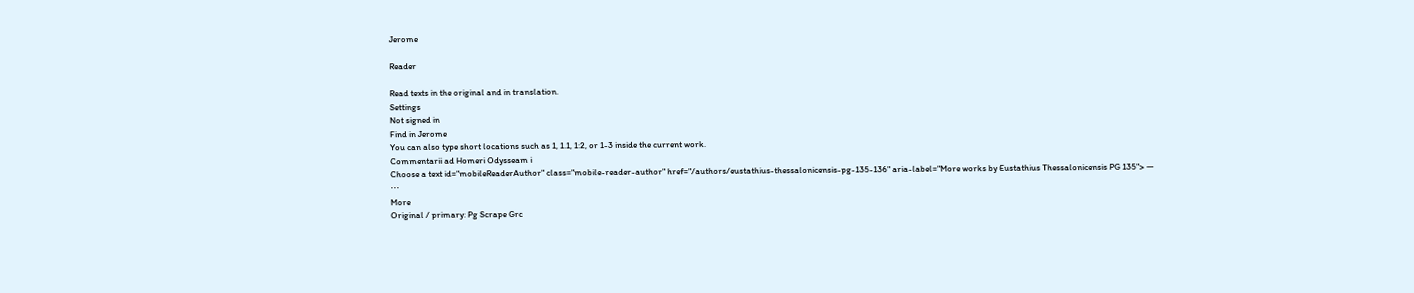Jerome

Reader

Read texts in the original and in translation.
Settings
Not signed in
Find in Jerome
You can also type short locations such as 1, 1.1, 1:2, or 1-3 inside the current work.
Commentarii ad Homeri Odysseam i
Choose a text id="mobileReaderAuthor" class="mobile-reader-author" href="/authors/eustathius-thessalonicensis-pg-135-136" aria-label="More works by Eustathius Thessalonicensis PG 135"> —
⋯
More
Original / primary: Pg Scrape Grc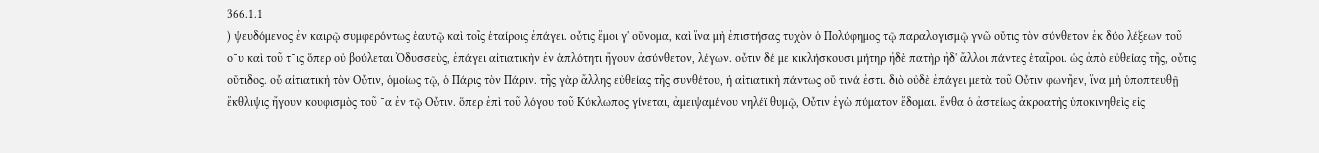366.1.1
) ψευδόμενος ἐν καιρῷ συμφερόντως ἑαυτῷ καὶ τοῖς ἑταίροις ἐπάγει. οὖτις ἔμοι γ' οὔνομα, καὶ ἵνα μὴ ἐπιστήσας τυχὸν ὁ Πολύφημος τῷ παραλογισμῷ γνῶ οὔτις τὸν σύνθετον ἐκ δύο λέξεων τοῦ οˉυ καὶ τοῦ τˉις ὅπερ οὐ βούλεται Ὀδυσσεὺς, ἐπάγει αἰτιατικὴν ἐν ἁπλότητι ἤγουν ἀσύνθετον, λέγων. οὖτιν δέ με κικλήσκουσι μήτηρ ἠδὲ πατὴρ ἠδ' ἄλλοι πάντες ἑταῖροι. ὡς ἀπὸ εὐθείας τῆς, οὖτις οὔτιδος. οὗ αἰτιατικὴ τὸν Οὖτιν, ὁμοίως τῷ, ὁ Πάρις τὸν Πάριν. τῆς γὰρ ἄλλης εὐθείας τῆς συνθέτου, ἡ αἰτιατικὴ πάντως οὔ τινά ἐστι. διὸ οὐδὲ ἐπάγει μετὰ τοῦ Οὖτιν φωνῆεν, ἵνα μὴ ὑποπτευθῇ ἔκθλιψις ἤγουν κουφισμὸς τοῦ ˉα ἐν τῷ Οὖτιν. ὅπερ ἐπὶ τοῦ λόγου τοῦ Κύκλωπος γίνεται, ἀμειψαμένου νηλέϊ θυμῷ, Οὖτιν ἐγὼ πύματον ἔδομαι. ἔνθα ὁ ἀστείως ἀκροατὴς ὑποκινηθεὶς εἰς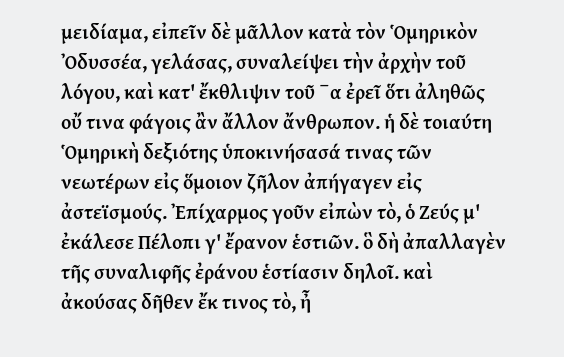μειδίαμα, εἰπεῖν δὲ μᾶλλον κατὰ τὸν Ὁμηρικὸν Ὀδυσσέα, γελάσας, συναλείψει τὴν ἀρχὴν τοῦ λόγου, καὶ κατ' ἔκθλιψιν τοῦ ˉα ἐρεῖ ὅτι ἀληθῶς οὔ τινα φάγοις ἂν ἄλλον ἄνθρωπον. ἡ δὲ τοιαύτη Ὁμηρικὴ δεξιότης ὑποκινήσασά τινας τῶν νεωτέρων εἰς ὅμοιον ζῆλον ἀπήγαγεν εἰς ἀστεϊσμούς. Ἐπίχαρμος γοῦν εἰπὼν τὸ, ὁ Ζεύς μ' ἐκάλεσε Πέλοπι γ' ἔρανον ἑστιῶν. ὃ δὴ ἀπαλλαγὲν τῆς συναλιφῆς ἐράνου ἑστίασιν δηλοῖ. καὶ ἀκούσας δῆθεν ἔκ τινος τὸ, ἦ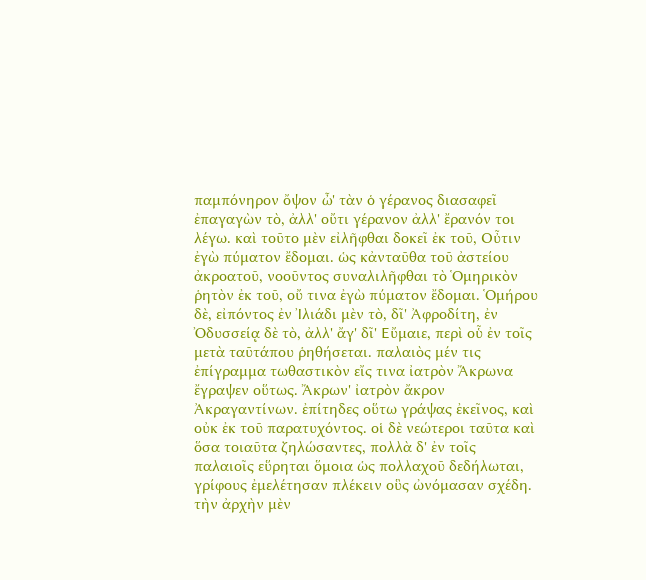παμπόνηρον ὄψον ὦ' τὰν ὁ γέρανος διασαφεῖ ἐπαγαγὼν τὸ, ἀλλ' οὔτι γέρανον ἀλλ' ἔρανόν τοι λέγω. καὶ τοῦτο μὲν εἰλῆφθαι δοκεῖ ἐκ τοῦ, Οὖτιν ἐγὼ πύματον ἔδομαι. ὡς κἀνταῦθα τοῦ ἀστείου ἀκροατοῦ, νοοῦντος συναλιλῆφθαι τὸ Ὁμηρικὸν ῥητὸν ἐκ τοῦ, οὔ τινα ἐγὼ πύματον ἔδομαι. Ὁμήρου δὲ, εἰπόντος ἐν Ἰλιάδι μὲν τὸ, δῖ' Ἀφροδίτη, ἐν Ὀδυσσείᾳ δὲ τὸ, ἀλλ' ἄγ' δῖ' Εὔμαιε, περὶ οὗ ἐν τοῖς μετὰ ταῦτάπου ῥηθήσεται. παλαιὸς μέν τις ἐπίγραμμα τωθαστικὸν εἴς τινα ἰατρὸν Ἄκρωνα ἔγραψεν οὕτως. Ἄκρων' ἰατρὸν ἄκρον Ἀκραγαντίνων. ἐπίτηδες οὕτω γράψας ἐκεῖνος, καὶ οὐκ ἐκ τοῦ παρατυχόντος. οἱ δὲ νεώτεροι ταῦτα καὶ ὅσα τοιαῦτα ζηλώσαντες, πολλὰ δ' ἐν τοῖς παλαιοῖς εὕρηται ὅμοια ὡς πολλαχοῦ δεδήλωται, γρίφους ἐμελέτησαν πλέκειν οὓς ὠνόμασαν σχέδη. τὴν ἀρχὴν μὲν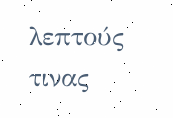λεπτούς τινας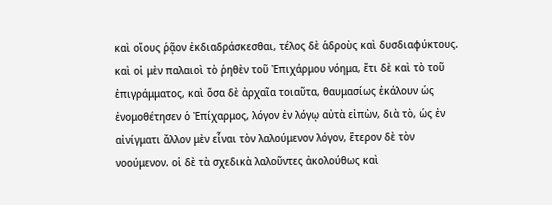καὶ οἵους ῥᾷον ἐκδιαδράσκεσθαι, τέλος δὲ ἁδροὺς καὶ δυσδιαφύκτους. καὶ οἱ μὲν παλαιοὶ τὸ ῥηθὲν τοῦ Ἐπιχάρμου νόημα, ἔτι δὲ καὶ τὸ τοῦ ἐπιγράμματος, καὶ ὅσα δὲ ἀρχαῖα τοιαῦτα, θαυμασίως ἐκάλουν ὡς ἐνομοθέτησεν ὁ Ἐπίχαρμος, λόγον ἐν λόγῳ αὐτὰ εἰπὼν, διὰ τὸ, ὡς ἐν αἰνίγματι ἄλλον μὲν εἶναι τὸν λαλούμενον λόγον, ἕτερον δὲ τὸν νοούμενον. οἱ δὲ τὰ σχεδικὰ λαλοῦντες ἀκολούθως καὶ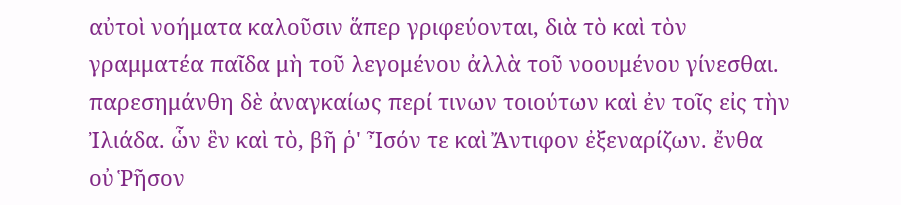αὐτοὶ νοήματα καλοῦσιν ἅπερ γριφεύονται, διὰ τὸ καὶ τὸν γραμματέα παῖδα μὴ τοῦ λεγομένου ἀλλὰ τοῦ νοουμένου γίνεσθαι. παρεσημάνθη δὲ ἀναγκαίως περί τινων τοιούτων καὶ ἐν τοῖς εἰς τὴν Ἰλιάδα. ὧν ἓν καὶ τὸ, βῆ ῥ' Ἶσόν τε καὶ Ἄντιφον ἐξεναρίζων. ἔνθα οὐ Ῥῆσον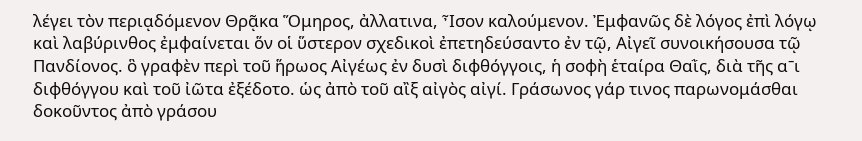λέγει τὸν περιᾳδόμενον Θρᾷκα Ὅμηρος, ἀλλατινα, Ἶσον καλούμενον. Ἐμφανῶς δὲ λόγος ἐπὶ λόγῳ καὶ λαβύρινθος ἐμφαίνεται ὅν οἱ ὕστερον σχεδικοὶ ἐπετηδεύσαντο ἐν τῷ, Αἰγεῖ συνοικήσουσα τῷ Πανδίονος. ὃ γραφὲν περὶ τοῦ ἥρωος Αἰγέως ἐν δυσὶ διφθόγγοις, ἡ σοφὴ ἑταίρα Θαῒς, διὰ τῆς αˉι διφθόγγου καὶ τοῦ ἰῶτα ἐξέδοτο. ὡς ἀπὸ τοῦ αἲξ αἰγὸς αἰγί. Γράσωνος γάρ τινος παρωνομάσθαι δοκοῦντος ἀπὸ γράσου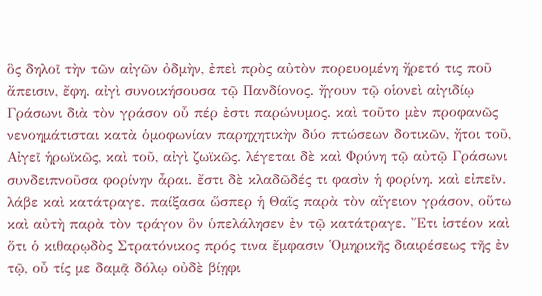ὃς δηλοῖ τὴν τῶν αἰγῶν ὀδμὴν, ἐπεὶ πρὸς αὐτὸν πορευομένη ἤρετό τις ποῦ ἄπεισιν, ἔφη. αἰγὶ συνοικήσουσα τῷ Πανδίονος. ἤγουν τῷ οἱονεὶ αἰγιδίῳ Γράσωνι διὰ τὸν γράσον οὗ πέρ ἐστι παρώνυμος. καὶ τοῦτο μὲν προφανῶς νενοημάτισται κατὰ ὁμοφωνίαν παρηχητικὴν δύο πτώσεων δοτικῶν, ἤτοι τοῦ, Αἰγεῖ ἡρωϊκῶς, καὶ τοῦ, αἰγὶ ζωϊκῶς. λέγεται δὲ καὶ Φρύνη τῷ αὐτῷ Γράσωνι συνδειπνοῦσα φορίνην ἆραι. ἔστι δὲ κλαδῶδές τι φασὶν ἡ φορίνη. καὶ εἰπεῖν. λάβε καὶ κατάτραγε. παίξασα ὥσπερ ἡ Θαῒς παρὰ τὸν αἴγειον γράσον, οὕτω καὶ αὐτὴ παρὰ τὸν τράγον ὃν ὑπελάλησεν ἐν τῷ κατάτραγε. Ἔτι ἰστέον καὶ ὅτι ὁ κιθαρῳδὸς Στρατόνικος πρός τινα ἔμφασιν Ὁμηρικῆς διαιρέσεως τῆς ἐν τῷ, οὖ τίς με δαμᾷ δόλῳ οὐδὲ βίῃφι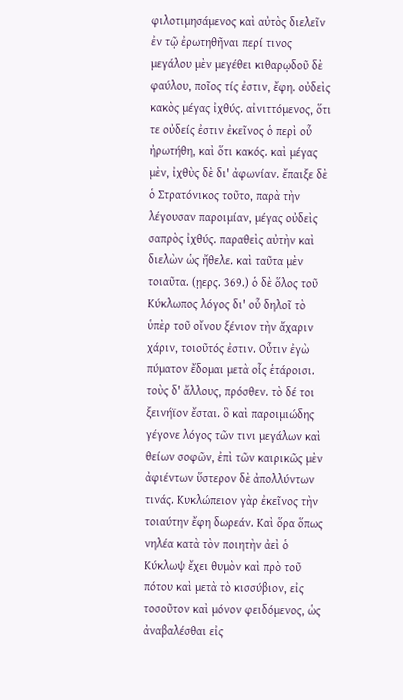φιλοτιμησάμενος καὶ αὐτὸς διελεῖν ἐν τῷ ἐρωτηθῆναι περί τινος μεγάλου μὲν μεγέθει κιθαρῳδοῦ δὲ φαύλου, ποῖος τίς ἐστιν, ἔφη. οὐδεὶς κακὸς μέγας ἰχθύς. αἰνιττόμενος, ὅτι τε οὐδείς ἐστιν ἐκεῖνος ὁ περὶ οὗ ἠρωτήθη, καὶ ὅτι κακός. καὶ μέγας μὲν, ἰχθὺς δὲ δι' ἀφωνίαν. ἔπαιξε δὲ ὁ Στρατόνικος τοῦτο, παρὰ τὴν λέγουσαν παροιμίαν, μέγας οὐδεὶς σαπρὸς ἰχθύς. παραθεὶς αὐτὴν καὶ διελὼν ὡς ἤθελε. καὶ ταῦτα μὲν τοιαῦτα. (ῃερς. 369.) ὁ δὲ ὅλος τοῦ Κύκλωπος λόγος δι' οὗ δηλοῖ τὸ ὑπὲρ τοῦ οἴνου ξένιον τὴν ἄχαριν χάριν, τοιοῦτός ἐστιν. Οὖτιν ἐγὼ πύματον ἔδομαι μετὰ οἷς ἑτάροισι. τοὺς δ' ἄλλους, πρόσθεν. τὸ δέ τοι ξεινήϊον ἔσται. ὃ καὶ παροιμιώδης γέγονε λόγος τῶν τινι μεγάλων καὶ θείων σοφῶν, ἐπὶ τῶν καιρικῶς μὲν ἀφιέντων ὕστερον δὲ ἀπολλύντων τινάς. Κυκλώπειον γὰρ ἐκεῖνος τὴν τοιαύτην ἔφη δωρεάν. Καὶ ὅρα ὅπως νηλέα κατὰ τὸν ποιητὴν ἀεὶ ὁ Κύκλωψ ἔχει θυμὸν καὶ πρὸ τοῦ πότου καὶ μετὰ τὸ κισσύβιον, εἰς τοσοῦτον καὶ μόνον φειδόμενος, ὡς ἀναβαλέσθαι εἰς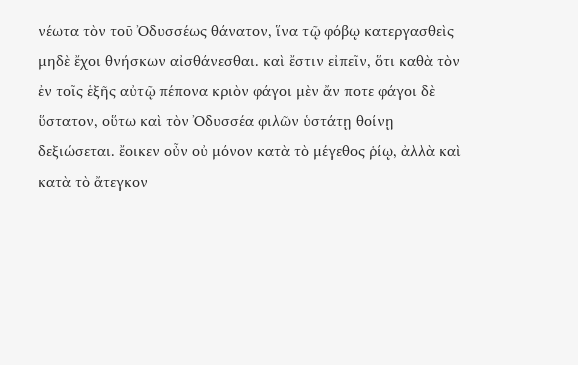νέωτα τὸν τοῦ Ὀδυσσέως θάνατον, ἵνα τῷ φόβῳ κατεργασθεὶς μηδὲ ἔχοι θνήσκων αἰσθάνεσθαι. καὶ ἔστιν εἰπεῖν, ὅτι καθὰ τὸν ἐν τοῖς ἑξῆς αὐτῷ πέπονα κριὸν φάγοι μὲν ἄν ποτε φάγοι δὲ ὕστατον, οὕτω καὶ τὸν Ὀδυσσέα φιλῶν ὑστάτῃ θοίνῃ δεξιώσεται. ἔοικεν οὖν οὐ μόνον κατὰ τὸ μέγεθος ῥίῳ, ἀλλὰ καὶ κατὰ τὸ ἄτεγκον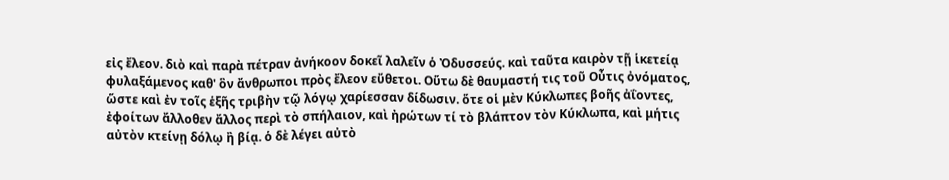εἰς ἔλεον. διὸ καὶ παρὰ πέτραν ἀνήκοον δοκεῖ λαλεῖν ὁ Ὀδυσσεύς. καὶ ταῦτα καιρὸν τῇ ἱκετείᾳ φυλαξάμενος καθ' ὃν ἄνθρωποι πρὸς ἔλεον εὔθετοι. Οὕτω δὲ θαυμαστή τις τοῦ Οὖτις ὀνόματος, ὥστε καὶ ἐν τοῖς ἑξῆς τριβὴν τῷ λόγῳ χαρίεσσαν δίδωσιν. ὅτε οἱ μὲν Κύκλωπες βοῆς ἀΐοντες, ἐφοίτων ἄλλοθεν ἄλλος περὶ τὸ σπήλαιον, καὶ ἠρώτων τί τὸ βλάπτον τὸν Κύκλωπα, καὶ μήτις αὐτὸν κτείνῃ δόλῳ ἢ βίᾳ. ὁ δὲ λέγει αὐτὸ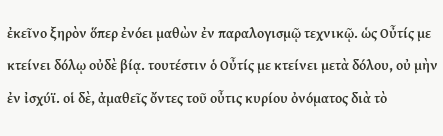ἐκεῖνο ξηρὸν ὅπερ ἐνόει μαθὼν ἐν παραλογισμῷ τεχνικῷ. ὡς Οὖτίς με κτείνει δόλῳ οὐδὲ βίᾳ. τουτέστιν ὁ Οὖτίς με κτείνει μετὰ δόλου, οὐ μὴν ἐν ἰσχύϊ. οἱ δὲ, ἀμαθεῖς ὄντες τοῦ οὖτις κυρίου ὀνόματος διὰ τὸ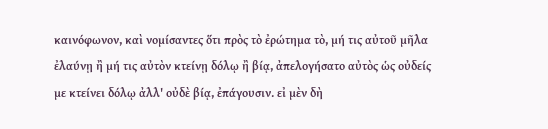καινόφωνον, καὶ νομίσαντες ὅτι πρὸς τὸ ἐρώτημα τὸ, μή τις αὐτοῦ μῆλα ἐλαύνῃ ἢ μή τις αὐτὸν κτείνῃ δόλῳ ἢ βίᾳ, ἀπελογήσατο αὐτὸς ὡς οὐδείς με κτείνει δόλῳ ἀλλ' οὐδὲ βίᾳ, ἐπάγουσιν. εἰ μὲν δὴ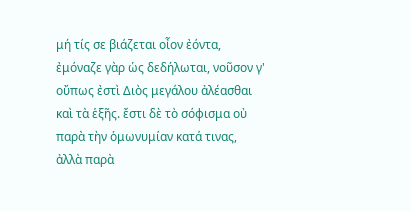μή τίς σε βιάζεται οἶον ἐόντα, ἐμόναζε γὰρ ὡς δεδήλωται, νοῦσον γ' οὔπως ἐστὶ Διὸς μεγάλου ἀλέασθαι καὶ τὰ ἑξῆς. ἔστι δὲ τὸ σόφισμα οὐ παρὰ τὴν ὁμωνυμίαν κατά τινας, ἀλλὰ παρὰ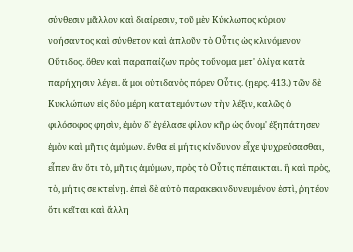σύνθεσιν μᾶλλον καὶ διαίρεσιν, τοῦ μὲν Κύκλωπος κύριον νοήσαντος καὶ σύνθετον καὶ ἁπλοῦν τὸ Οὖτις ὡς κλινόμενον Οὔτιδος. ὅθεν καὶ παραπαίζων πρὸς τοὔνομα μετ' ὀλίγα κατὰ παρήχησιν λέγει. ἅ μοι οὐτιδανὸς πόρεν Οὖτις. (ῃερς. 413.) τῶν δὲ Κυκλώπων εἰς δύο μέρη κατατεμόντων τὴν λέξιν, καλῶς ὁ φιλόσοφος φησὶν, ἐμὸν δ' ἐγέλασε φίλον κῆρ ὡς ὄνομ' ἐξηπάτησεν ἐμὸν καὶ μῆτις ἀμύμων. ἔνθα εἰ μήτις κίνδυνον εἶχε ψυχρεύσασθαι, εἶπεν ἂν ὅτι τὸ, μῆτις ἀμύμων, πρὸς τὸ Οὖτις πέπαικται. ἢ καὶ πρὸς, τὸ, μήτις σε κτείνῃ. ἐπεὶ δὲ αὐτὸ παρακεκινδυνευμένον ἐστὶ, ῥητέον ὅτι κεῖται καὶ ἄλλη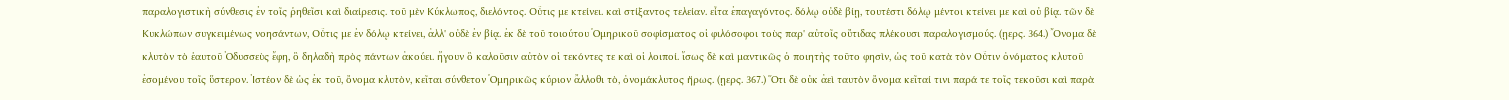παραλογιστικὴ σύνθεσις ἐν τοῖς ῥηθεῖσι καὶ διαίρεσις. τοῦ μὲν Κύκλωπος, διελόντος. Οὖτις με κτείνει. καὶ στίξαντος τελείαν. εἶτα ἐπαγαγόντος. δόλῳ οὐδὲ βίῃ, τουτέστι δόλῳ μέντοι κτείνει με καὶ οὐ βίᾳ. τῶν δὲ Κυκλώπων συγκειμένως νοησάντων, Οὖτις με ἐν δόλῳ κτείνει, ἀλλ' οὐδὲ ἐν βίᾳ. ἐκ δὲ τοῦ τοιούτου Ὁμηρικοῦ σοφίσματος οἱ φιλόσοφοι τοὺς παρ' αὐτοῖς οὔτιδας πλέκουσι παραλογισμούς. (ῃερς. 364.) Ὄνομα δὲ κλυτὸν τὸ ἑαυτοῦ Ὀδυσσεὺς ἔφη, ὃ δηλαδὴ πρὸς πάντων ἀκούει. ἤγουν ὃ καλοῦσιν αὐτὸν οἱ τεκόντες τε καὶ οἱ λοιποί. ἴσως δὲ καὶ μαντικῶς ὁ ποιητὴς τοῦτο φησὶν, ὡς τοῦ κατὰ τὸν Οὖτιν ὀνόματος κλυτοῦ ἐσομένου τοῖς ὕστερον. Ἰστέον δὲ ὡς ἐκ τοῦ, ὄνομα κλυτὸν, κεῖται σύνθετον Ὁμηρικῶς κύριον ἄλλοθι τὸ, ὀνομάκλυτος ἥρως. (ῃερς. 367.) Ὅτι δὲ οὐκ ἀεὶ ταυτὸν ὄνομα κεῖταί τινι παρά τε τοῖς τεκοῦσι καὶ παρὰ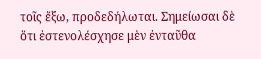τοῖς ἔξω, προδεδήλωται. Σημείωσαι δὲ ὅτι ἐστενολέσχησε μὲν ἐνταῦθα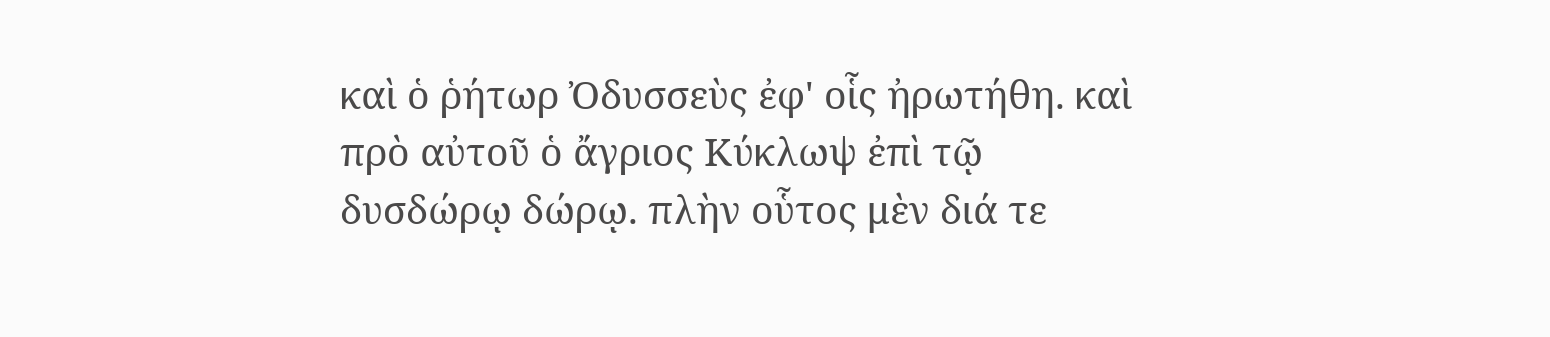καὶ ὁ ῥήτωρ Ὀδυσσεὺς ἐφ' οἷς ἠρωτήθη. καὶ πρὸ αὐτοῦ ὁ ἄγριος Κύκλωψ ἐπὶ τῷ δυσδώρῳ δώρῳ. πλὴν οὗτος μὲν διά τε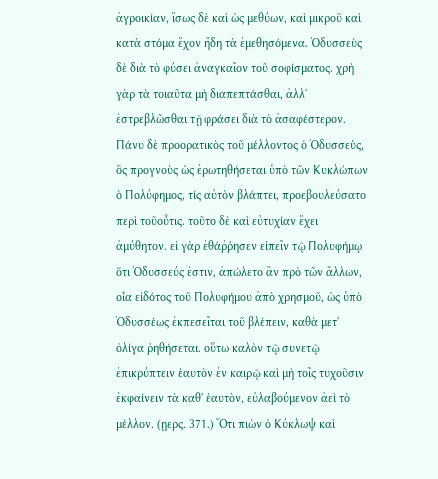ἀγροικίαν, ἴσως δὲ καὶ ὡς μεθύων, καὶ μικροῦ καὶ κατὰ στόμα ἔχον ἤδη τὰ ἐμεθησόμενα. Ὀδυσσεὺς δὲ διὰ τὸ φύσει ἀναγκαῖον τοῦ σοφίσματος. χρὴ γὰρ τὰ τοιαῦτα μὴ διαπεπτάσθαι, ἀλλ' ἐστρεβλῶσθαι τῇ φράσει διὰ τὸ ἀσαφέστερον. Πάνυ δὲ προορατικὸς τοῦ μέλλοντος ὁ Ὀδυσσεὺς, ὃς προγνοὺς ὡς ἐρωτηθήσεται ὑπὸ τῶν Κυκλώπων ὁ Πολύφημος, τίς αὐτὸν βλάπτει, προεβουλεύσατο περὶ τοῦοὖτις. τοῦτο δὲ καὶ εὐτυχίαν ἔχει ἀμύθητον. εἰ γὰρ ἐθάῤῥησεν εἰπεῖν τῷ Πολυφήμῳ ὅτι Ὀδυσσεύς ἐστιν, ἀπώλετο ἂν πρὸ τῶν ἄλλων, οἷα εἰδότος τοῦ Πολυφήμου ἀπὸ χρησμοῦ, ὡς ὑπὸ Ὀδυσσέως ἐκπεσεῖται τοῦ βλέπειν, καθὰ μετ' ὀλίγα ῥηθήσεται. οὕτω καλὸν τῷ συνετῷ ἐπικρύπτειν ἑαυτὸν ἐν καιρῷ καὶ μὴ τοῖς τυχοῦσιν ἐκφαίνειν τὰ καθ' ἑαυτὸν, εὐλαβούμενον ἀεὶ τὸ μέλλον. (ῃερς. 371.) Ὅτι πιὼν ὁ Κύκλωψ καὶ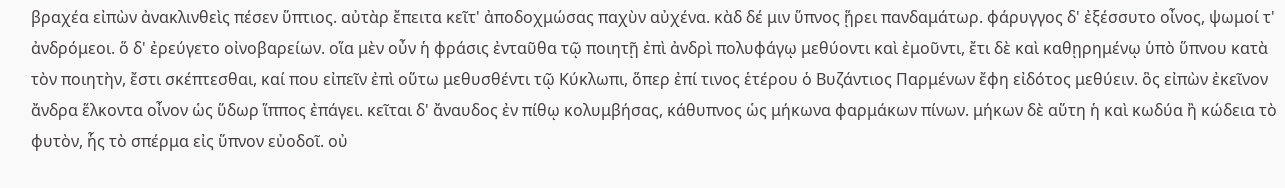βραχέα εἰπὼν ἀνακλινθεὶς πέσεν ὕπτιος. αὐτὰρ ἔπειτα κεῖτ' ἀποδοχμώσας παχὺν αὐχένα. κὰδ δέ μιν ὕπνος ᾕρει πανδαμάτωρ. φάρυγγος δ' ἐξέσσυτο οἶνος, ψωμοί τ' ἀνδρόμεοι. ὅ δ' ἐρεύγετο οἰνοβαρείων. οἵα μὲν οὖν ἡ φράσις ἐνταῦθα τῷ ποιητῇ ἐπὶ ἀνδρὶ πολυφάγῳ μεθύοντι καὶ ἐμοῦντι, ἔτι δὲ καὶ καθῃρημένῳ ὑπὸ ὕπνου κατὰ τὸν ποιητὴν, ἔστι σκέπτεσθαι, καί που εἰπεῖν ἐπὶ οὕτω μεθυσθέντι τῷ Κύκλωπι, ὅπερ ἐπί τινος ἑτέρου ὁ Βυζάντιος Παρμένων ἔφη εἰδότος μεθύειν. ὃς εἰπὼν ἐκεῖνον ἄνδρα ἕλκοντα οἶνον ὡς ὕδωρ ἵππος ἐπάγει. κεῖται δ' ἄναυδος ἐν πίθῳ κολυμβήσας, κάθυπνος ὡς μήκωνα φαρμάκων πίνων. μήκων δὲ αὕτη ἡ καὶ κωδύα ἢ κώδεια τὸ φυτὸν, ἧς τὸ σπέρμα εἰς ὕπνον εὐοδοῖ. οὐ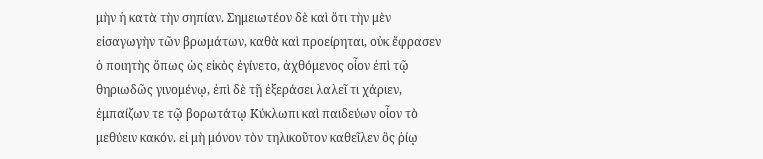μὴν ἡ κατὰ τὴν σηπίαν. Σημειωτέον δὲ καὶ ὅτι τὴν μὲν εἰσαγωγὴν τῶν βρωμάτων, καθὰ καὶ προείρηται, οὐκ ἔφρασεν ὁ ποιητὴς ὅπως ὡς εἰκὸς ἐγίνετο, ἀχθόμενος οἷον ἐπὶ τῷ θηριωδῶς γινομένῳ, ἐπὶ δὲ τῇ ἐξεράσει λαλεῖ τι χάριεν, ἐμπαίζων τε τῷ βορωτάτῳ Κύκλωπι καὶ παιδεύων οἷον τὸ μεθύειν κακόν. εἰ μὴ μόνον τὸν τηλικοῦτον καθεῖλεν ὃς ῥίῳ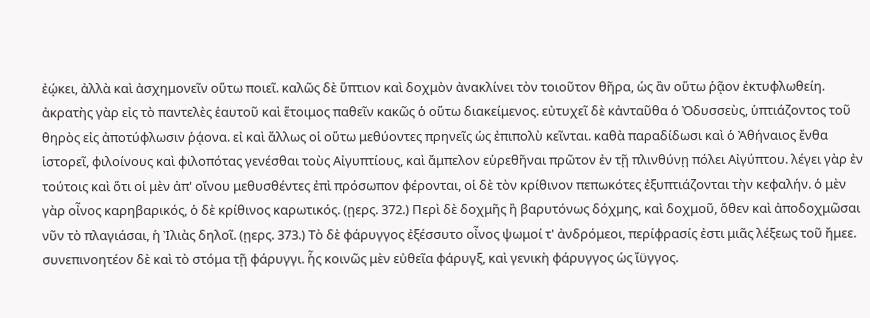ἐῴκει, ἀλλὰ καὶ ἀσχημονεῖν οὕτω ποιεῖ. καλῶς δὲ ὕπτιον καὶ δοχμὸν ἀνακλίνει τὸν τοιοῦτον θῆρα, ὡς ἂν οὕτω ῥᾷον ἐκτυφλωθείη. ἀκρατὴς γὰρ εἰς τὸ παντελὲς ἑαυτοῦ καὶ ἕτοιμος παθεῖν κακῶς ὁ οὕτω διακείμενος. εὐτυχεῖ δὲ κἀνταῦθα ὁ Ὀδυσσεὺς, ὑπτιάζοντος τοῦ θηρὸς εἰς ἀποτύφλωσιν ῥᾴονα. εἰ καὶ ἄλλως οἱ οὕτω μεθύοντες πρηνεῖς ὡς ἐπιπολὺ κεῖνται. καθὰ παραδίδωσι καὶ ὁ Ἀθήναιος ἔνθα ἱστορεῖ, φιλοίνους καὶ φιλοπότας γενέσθαι τοὺς Αἰγυπτίους, καὶ ἄμπελον εὑρεθῆναι πρῶτον ἐν τῇ πλινθύνῃ πόλει Αἰγύπτου. λέγει γὰρ ἐν τούτοις καὶ ὅτι οἱ μὲν ἀπ' οἴνου μεθυσθέντες ἐπὶ πρόσωπον φέρονται, οἱ δὲ τὸν κρίθινον πεπωκότες ἐξυπτιάζονται τὴν κεφαλήν. ὁ μὲν γὰρ οἶνος καρηβαρικός, ὁ δὲ κρίθινος καρωτικός. (ῃερς. 372.) Περὶ δὲ δοχμῆς ἢ βαρυτόνως δόχμης, καὶ δοχμοῦ, ὅθεν καὶ ἀποδοχμῶσαι νῦν τὸ πλαγιάσαι, ἡ Ἰλιὰς δηλοῖ. (ῃερς. 373.) Τὸ δὲ φάρυγγος ἐξέσσυτο οἶνος ψωμοί τ' ἀνδρόμεοι, περίφρασίς ἐστι μιᾶς λέξεως τοῦ ἤμεε. συνεπινοητέον δὲ καὶ τὸ στόμα τῇ φάρυγγι. ἧς κοινῶς μὲν εὐθεῖα φάρυγξ, καὶ γενικὴ φάρυγγος ὡς ἴϋγγος.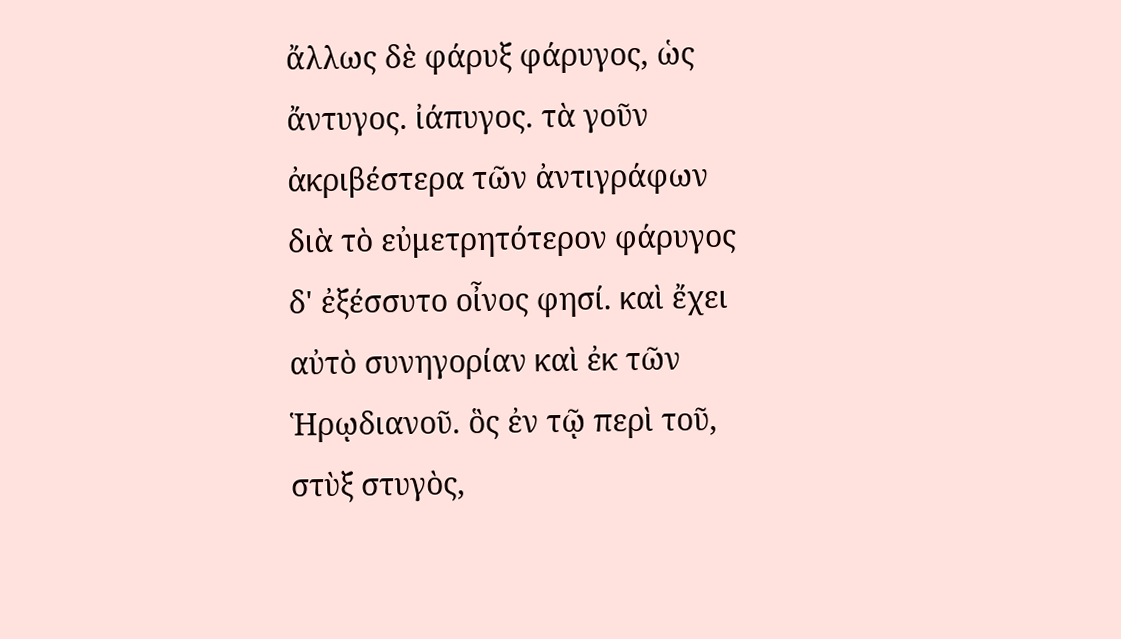ἄλλως δὲ φάρυξ φάρυγος, ὡς ἄντυγος. ἰάπυγος. τὰ γοῦν ἀκριβέστερα τῶν ἀντιγράφων διὰ τὸ εὐμετρητότερον φάρυγος δ' ἐξέσσυτο οἶνος φησί. καὶ ἔχει αὐτὸ συνηγορίαν καὶ ἐκ τῶν Ἡρῳδιανοῦ. ὃς ἐν τῷ περὶ τοῦ, στὺξ στυγὸς,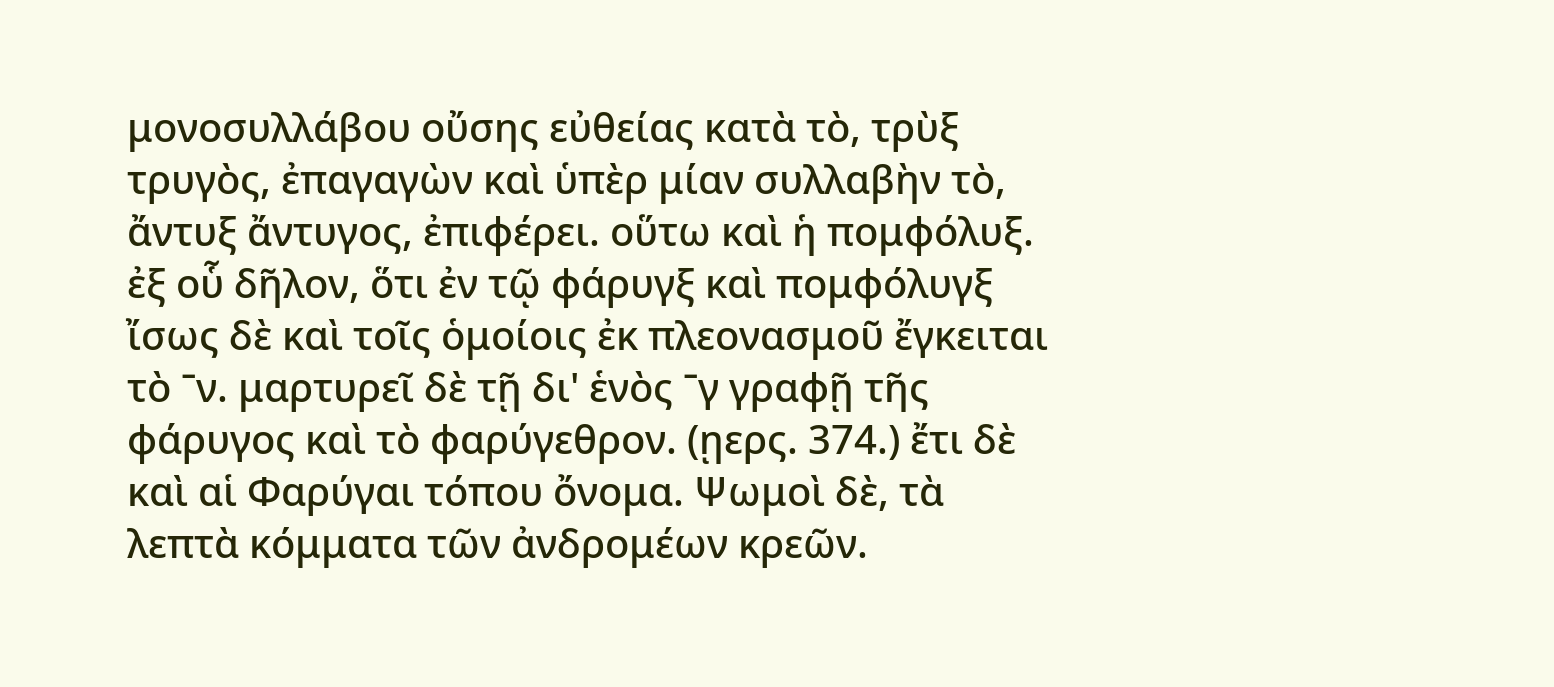μονοσυλλάβου οὔσης εὐθείας κατὰ τὸ, τρὺξ τρυγὸς, ἐπαγαγὼν καὶ ὑπὲρ μίαν συλλαβὴν τὸ, ἄντυξ ἄντυγος, ἐπιφέρει. οὕτω καὶ ἡ πομφόλυξ. ἐξ οὗ δῆλον, ὅτι ἐν τῷ φάρυγξ καὶ πομφόλυγξ ἴσως δὲ καὶ τοῖς ὁμοίοις ἐκ πλεονασμοῦ ἔγκειται τὸ ˉν. μαρτυρεῖ δὲ τῇ δι' ἑνὸς ˉγ γραφῇ τῆς φάρυγος καὶ τὸ φαρύγεθρον. (ῃερς. 374.) ἔτι δὲ καὶ αἱ Φαρύγαι τόπου ὄνομα. Ψωμοὶ δὲ, τὰ λεπτὰ κόμματα τῶν ἀνδρομέων κρεῶν.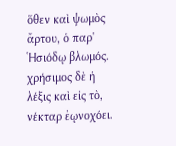ὅθεν καὶ ψωμὸς ἄρτου, ὁ παρ' Ἡσιόδῳ βλωμός. χρήσιμος δὲ ἡ λέξις καὶ εἰς τὸ, νέκταρ ἐῳνοχόει.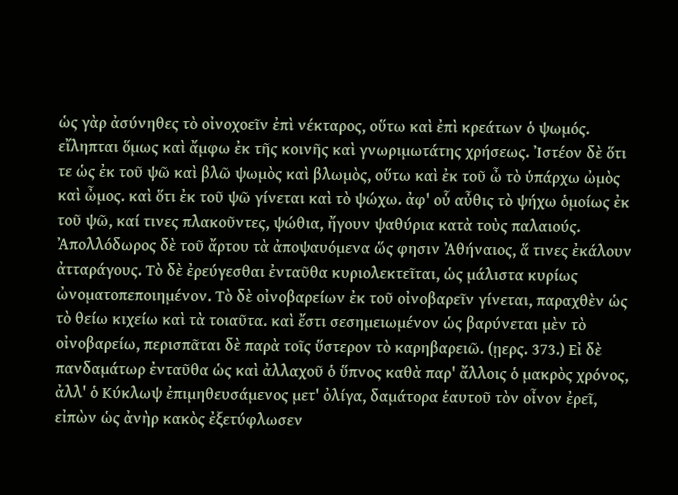ὡς γὰρ ἀσύνηθες τὸ οἰνοχοεῖν ἐπὶ νέκταρος, οὕτω καὶ ἐπὶ κρεάτων ὁ ψωμός. εἴληπται ὅμως καὶ ἄμφω ἐκ τῆς κοινῆς καὶ γνωριμωτάτης χρήσεως. Ἰστέον δὲ ὅτι τε ὡς ἐκ τοῦ ψῶ καὶ βλῶ ψωμὸς καὶ βλωμὸς, οὕτω καὶ ἐκ τοῦ ὦ τὸ ὑπάρχω ὠμὸς καὶ ὦμος. καὶ ὅτι ἐκ τοῦ ψῶ γίνεται καὶ τὸ ψώχω. ἀφ' οὗ αὖθις τὸ ψήχω ὁμοίως ἐκ τοῦ ψῶ, καί τινες πλακοῦντες, ψώθια, ἤγουν ψαθύρια κατὰ τοὺς παλαιούς. Ἀπολλόδωρος δὲ τοῦ ἄρτου τὰ ἀποψαυόμενα ὥς φησιν Ἀθήναιος, ἅ τινες ἐκάλουν ἀτταράγους. Τὸ δὲ ἐρεύγεσθαι ἐνταῦθα κυριολεκτεῖται, ὡς μάλιστα κυρίως ὠνοματοπεποιημένον. Τὸ δὲ οἰνοβαρείων ἐκ τοῦ οἰνοβαρεῖν γίνεται, παραχθὲν ὡς τὸ θείω κιχείω καὶ τὰ τοιαῦτα. καὶ ἔστι σεσημειωμένον ὡς βαρύνεται μὲν τὸ οἰνοβαρείω, περισπᾶται δὲ παρὰ τοῖς ὕστερον τὸ καρηβαρειῶ. (ῃερς. 373.) Εἰ δὲ πανδαμάτωρ ἐνταῦθα ὡς καὶ ἀλλαχοῦ ὁ ὕπνος καθὰ παρ' ἄλλοις ὁ μακρὸς χρόνος, ἀλλ' ὁ Κύκλωψ ἐπιμηθευσάμενος μετ' ὀλίγα, δαμάτορα ἑαυτοῦ τὸν οἶνον ἐρεῖ, εἰπὼν ὡς ἀνὴρ κακὸς ἐξετύφλωσεν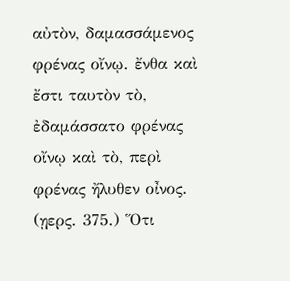αὐτὸν, δαμασσάμενος φρένας οἴνῳ. ἔνθα καὶ ἔστι ταυτὸν τὸ, ἐδαμάσσατο φρένας οἴνῳ καὶ τὸ, περὶ φρένας ἤλυθεν οἶνος. (ῃερς. 375.) Ὅτι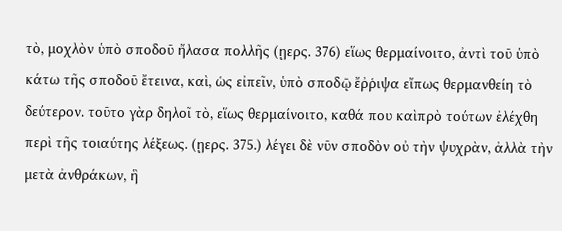τὸ, μοχλὸν ὑπὸ σποδοῦ ἤλασα πολλῆς (ῃερς. 376) εἵως θερμαίνοιτο, ἀντὶ τοῦ ὑπὸ κάτω τῆς σποδοῦ ἔτεινα, καὶ, ὡς εἰπεῖν, ὑπὸ σποδῷ ἔῤῥιψα εἴπως θερμανθείη τὸ δεύτερον. τοῦτο γὰρ δηλοῖ τὸ, εἵως θερμαίνοιτο, καθά που καὶπρὸ τούτων ἐλέχθη περὶ τῆς τοιαύτης λέξεως. (ῃερς. 375.) λέγει δὲ νῦν σποδὸν οὐ τὴν ψυχρὰν, ἀλλὰ τὴν μετὰ ἀνθράκων, ἣ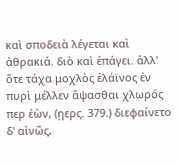καὶ σποδειὰ λέγεται καὶ ἀθρακιά. διὸ καὶ ἐπάγει. ἀλλ' ὅτε τάχα μοχλὸς ἐλάϊνος ἐν πυρὶ μέλλεν ἅψασθαι χλωρός περ ἐὼν, (ῃερς. 379.) διεφαίνετο δ' αἰνῶς,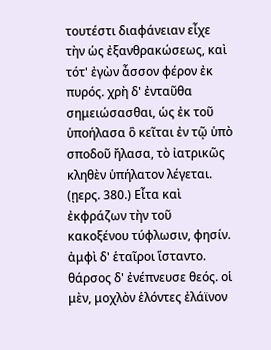τουτέστι διαφάνειαν εἶχε τὴν ὡς ἐξανθρακώσεως, καὶ τότ' ἐγὼν ἆσσον φέρον ἐκ πυρός. χρὴ δ' ἐνταῦθα σημειώσασθαι, ὡς ἐκ τοῦ ὑποήλασα ὃ κεῖται ἐν τῷ ὑπὸ σποδοῦ ἤλασα, τὸ ἰατρικῶς κληθὲν ὑπήλατον λέγεται. (ῃερς. 380.) Εἶτα καὶ ἐκφράζων τὴν τοῦ κακοξένου τύφλωσιν, φησίν. ἀμφὶ δ' ἑταῖροι ἵσταντο. θάρσος δ' ἐνέπνευσε θεός. οἱ μὲν, μοχλὸν ἑλόντες ἐλάϊνον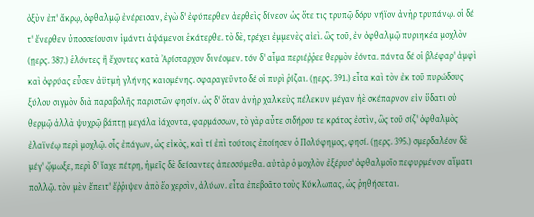ὀξὺν ἐπ' ἄκρῳ, ὀφθαλμῷ ἐνέρεισαν, ἐγὼ δ' ἐφύπερθεν ἀερθεὶς δίνεον ὡς ὅτε τις τρυπῷ δόρυ νήϊον ἀνὴρ τρυπάνῳ. οἱ δέ τ' ἔνερθεν ὑποσσείουσιν ἱμάντι ἁψάμενοι ἑκάτερθε. τὸ δὲ, τρέχει ἐμμενὲς αἰεὶ. ὣς τοῦ, ἐν ὀφθαλμῷ πυριηκέα μοχλὸν (ῃερς. 387.) ἑλόντες ἢ ἔχοντες κατὰ Ἀρίσταρχον δινέομεν. τόν δ' αἷμα περιέῤῥεε θερμὸν ἐόντα. πάντα δέ οἱ βλέφαρ' ἀμφὶ καὶ ὀφρύας εὗσεν ἀϋτμὴ γλήνης καιομένης. σφαραγεῦντο δέ οἱ πυρὶ ῥίζαι. (ῃερς. 391.) εἶτα καὶ τὸν ἐκ τοῦ πυρώδους ξύλου σιγμὸν διὰ παραβολῆς παριστῶν φησίν. ὡς δ' ὅταν ἀνὴρ χαλκεὺς πέλεκυν μέγαν ἠὲ σκέπαρνον εἰν ὕδατι οὐ θερμῷ ἀλλὰ ψυχρῷ βάπτῃ μεγάλα ἰάχοντα, φαρμάσσων, τὸ γὰρ αὖτε σιδήρου τε κράτος ἐστὶν, ὣς τοῦ σίζ' ὀφθαλμὸς ἐλαϊνέῳ περὶ μοχλῷ. οἷς ἐπάγων, ὡς εἰκὸς, καὶ τί ἐπὶ τούτοις ἐποίησεν ὁ Πολύφημος, φησί. (ῃερς. 395.) σμερδαλέον δὲ μέγ' ᾤμωξε, περὶ δ' ἴαχε πέτρη, ἡμεῖς δὲ δείσαντες ἀπεσσύμεθα. αὐτὰρ ὁ μοχλὸν ἐξέρυσ' ὀφθαλμοῖο πεφυρμένον αἵματι πολλῷ. τὸν μὲν ἔπειτ' ἔῤῥιψεν ἀπὸ ἕο χερσὶν, ἀλύων. εἶτα ἐπεβοᾶτο τοὺς Κύκλωπας, ὡς ῥηθήσεται.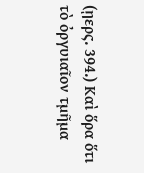(ῃερς. 394.) Καὶ ὅρα ὅτι τὸ ὀργυιαῖον τμῆμα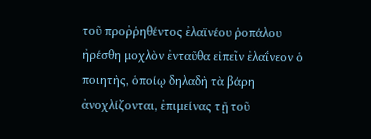τοῦ προῤῥηθέντος ἐλαϊνέου ῥοπάλου ἠρέσθη μοχλὸν ἐνταῦθα εἰπεῖν ἐλαΐνεον ὁ ποιητὴς, ὁποίῳ δηλαδὴ τὰ βάρη ἀνοχλίζονται, ἐπιμείνας τῇ τοῦ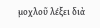μοχλοῦ λέξει διὰ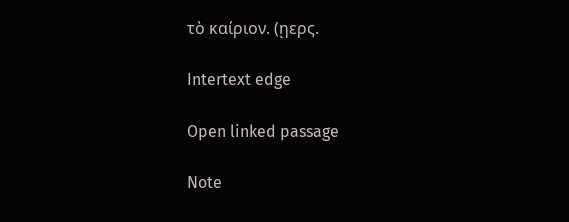τὸ καίριον. (ῃερς.

Intertext edge

Open linked passage

Note